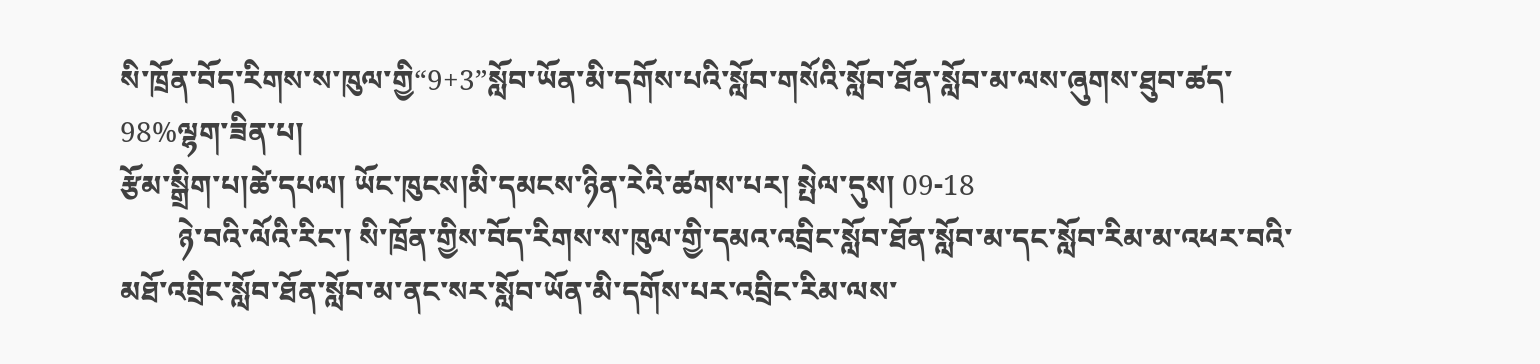སི་ཁྲོན་བོད་རིགས་ས་ཁུལ་གྱི“9+3”སློབ་ཡོན་མི་དགོས་པའི་སློབ་གསོའི་སློབ་ཐོན་སློབ་མ་ལས་ཞུགས་ཐུབ་ཚད་98%ལྷག་ཟིན་པ།
རྩོམ་སྒྲིག་པ།ཚེ་དཔལ། ཡོང་ཁུངས།མི་དམངས་ཉིན་རེའི་ཚགས་པར། སྤེལ་དུས། 09-18
        ཉེ་བའི་ལོའི་རིང་། སི་ཁྲོན་གྱིས་བོད་རིགས་ས་ཁུལ་གྱི་དམའ་འབྲིང་སློབ་ཐོན་སློབ་མ་དང་སློབ་རིམ་མ་འཕར་བའི་མཐོ་འབྲིང་སློབ་ཐོན་སློབ་མ་ནང་སར་སློབ་ཡོན་མི་དགོས་པར་འབྲིང་རིམ་ལས་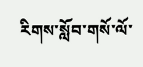རིགས་སློབ་གསོ་ལོ་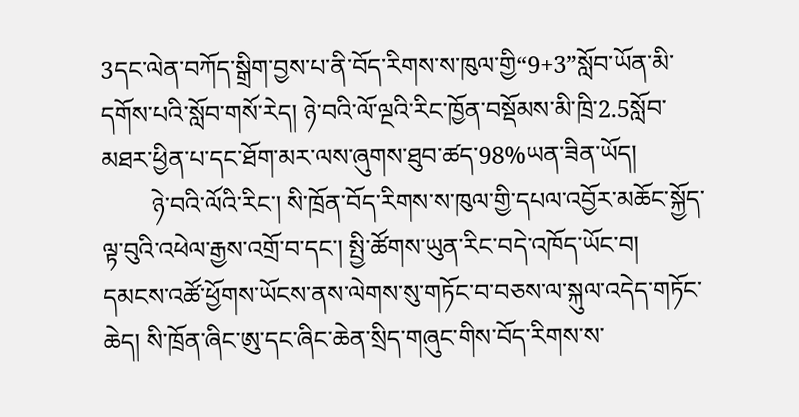3དང་ལེན་བཀོད་སྒྲིག་བྱས་པ་ནི་བོད་རིགས་ས་ཁུལ་གྱི“9+3”སློབ་ཡོན་མི་དགོས་པའི་སློབ་གསོ་རེད། ཉེ་བའི་ལོ་ལྔའི་རིང་ཁྱོན་བསྡོམས་མི་ཁྲི་2.5སློབ་མཐར་ཕྱིན་པ་དང་ཐོག་མར་ལས་ཞུགས་ཐུབ་ཚད་98%ཡན་ཟིན་ཡོད།
        ཉེ་བའི་ལོའི་རིང་། སི་ཁྲོན་བོད་རིགས་ས་ཁུལ་གྱི་དཔལ་འབྱོར་མཆོང་སྐྱོད་ལྟ་བུའི་འཕེལ་རྒྱས་འགྲོ་བ་དང་། སྤྱི་ཚོགས་ཡུན་རིང་བདེ་འཁོད་ཡོང་བ། དམངས་འཚོ་ཕྱོགས་ཡོངས་ནས་ལེགས་སུ་གཏོང་བ་བཅས་ལ་སྐུལ་འདེད་གཏོང་ཆེད། སི་ཁྲོན་ཞིང་ཨུ་དང་ཞིང་ཆེན་སྲིད་གཞུང་གིས་བོད་རིགས་ས་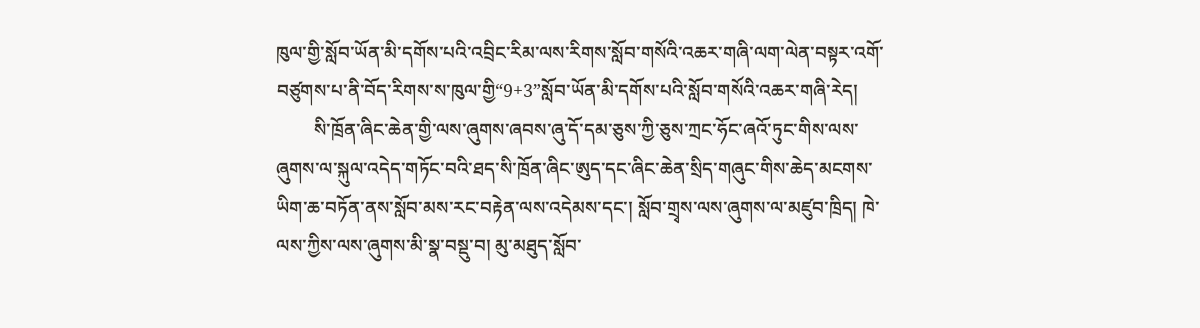ཁུལ་གྱི་སློབ་ཡོན་མི་དགོས་པའི་འབྲིང་རིམ་ལས་རིགས་སློབ་གསོའི་འཆར་གཞི་ལག་ལེན་བསྟར་འགོ་བཙུགས་པ་ནི་བོད་རིགས་ས་ཁུལ་གྱི“9+3”སློབ་ཡོན་མི་དགོས་པའི་སློབ་གསོའི་འཆར་གཞི་རེད།
        སི་ཁྲོན་ཞིང་ཆེན་གྱི་ལས་ཞུགས་ཞབས་ཞུ་དོ་དམ་ཅུས་ཀྱི་ཅུས་ཀྲང་ཧོང་ཞའོ་ཏུང་གིས་ལས་ཞུགས་ལ་སྐུལ་འདེད་གཏོང་བའི་ཐད་སི་ཁྲོན་ཞིང་ཨུད་དང་ཞིང་ཆེན་སྲིད་གཞུང་གིས་ཆེད་མངགས་ཡིག་ཆ་བཏོན་ནས་སློབ་མས་རང་བརྟེན་ལས་འདེམས་དང་། སློབ་གྲྭས་ལས་ཞུགས་ལ་མཛུབ་ཁྲིད། ཁེ་ལས་ཀྱིས་ལས་ཞུགས་མི་སྣ་བསྡུ་བ། མུ་མཐུད་སློབ་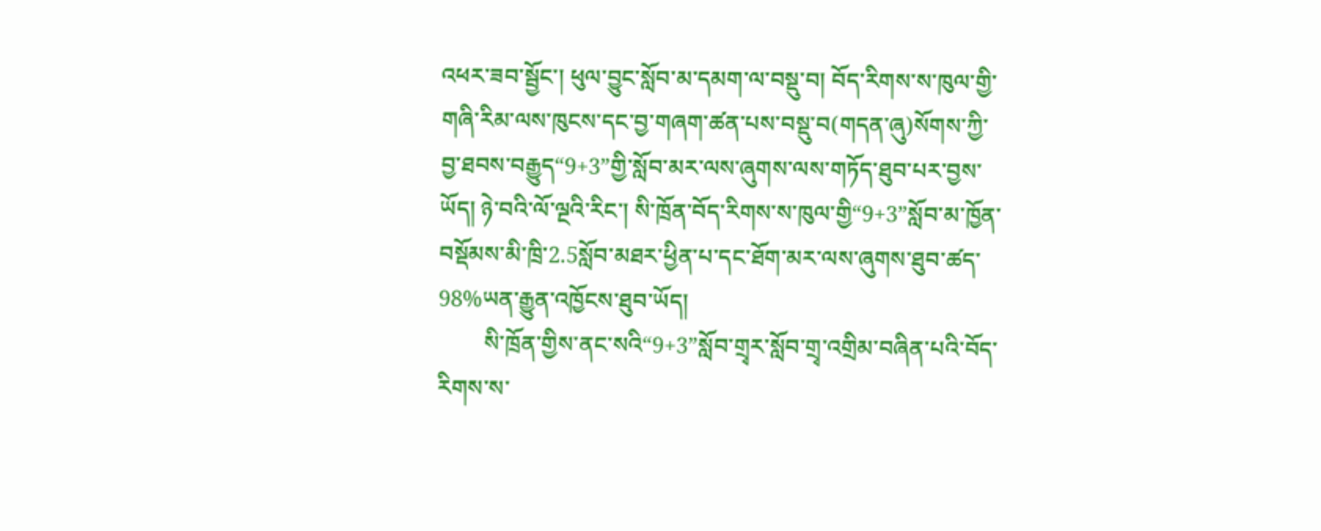འཕར་ཟབ་སྦྱོང་། ཕུལ་བྱུང་སློབ་མ་དམག་ལ་བསྡུ་བ། བོད་རིགས་ས་ཁུལ་གྱི་གཞི་རིམ་ལས་ཁུངས་དང་བྱ་གཞག་ཚན་པས་བསྡུ་བ(གདན་ཞུ)སོགས་ཀྱི་བྱ་ཐབས་བརྒྱུད“9+3”གྱི་སློབ་མར་ལས་ཞུགས་ལས་གཏོད་ཐུབ་པར་བྱས་ཡོད། ཉེ་བའི་ལོ་ལྔའི་རིང་། སི་ཁྲོན་བོད་རིགས་ས་ཁུལ་གྱི“9+3”སློབ་མ་ཁྱོན་བསྡོམས་མི་ཁྲི་2.5སློབ་མཐར་ཕྱིན་པ་དང་ཐོག་མར་ལས་ཞུགས་ཐུབ་ཚད་98%ཡན་རྒྱུན་འཁྱོངས་ཐུབ་ཡོད།
        སི་ཁྲོན་གྱིས་ནང་སའི“9+3”སློབ་གྲྭར་སློབ་གྲྭ་འགྲིམ་བཞིན་པའི་བོད་རིགས་ས་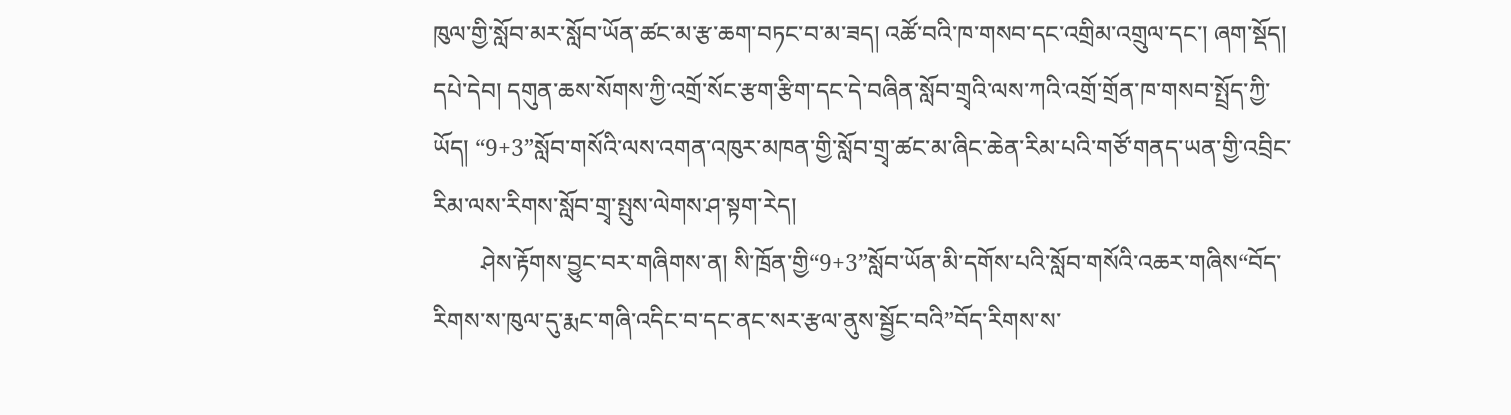ཁུལ་གྱི་སློབ་མར་སློབ་ཡོན་ཚང་མ་རྩ་ཆག་བཏང་བ་མ་ཟད། འཚོ་བའི་ཁ་གསབ་དང་འགྲིམ་འགྲུལ་དང་། ཞག་སྡོད། དཔེ་དེབ། དགུན་ཆས་སོགས་ཀྱི་འགྲོ་སོང་རྩག་རྩིག་དང་དེ་བཞིན་སློབ་གྲྭའི་ལས་ཀའི་འགྲོ་གྲོན་ཁ་གསབ་སྤྲོད་ཀྱི་ཡོད། “9+3”སློབ་གསོའི་ལས་འགན་འཁུར་མཁན་གྱི་སློབ་གྲྭ་ཚང་མ་ཞིང་ཆེན་རིམ་པའི་གཙོ་གནད་ཡན་གྱི་འབྲིང་རིམ་ལས་རིགས་སློབ་གྲྭ་སྤུས་ལེགས་ཤ་སྟག་རེད།
        ཤེས་རྟོགས་བྱུང་བར་གཞིགས་ན། སི་ཁྲོན་གྱི“9+3”སློབ་ཡོན་མི་དགོས་པའི་སློབ་གསོའི་འཆར་གཞིས“བོད་རིགས་ས་ཁུལ་དུ་རྨང་གཞི་འདིང་བ་དང་ནང་སར་རྩལ་ནུས་སྦྱོང་བའི”བོད་རིགས་ས་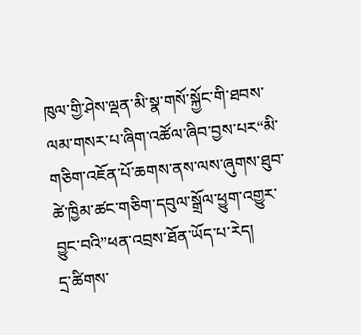ཁུལ་གྱི་ཤེས་ལྡན་མི་སྣ་གསོ་སྐྱོང་གི་ཐབས་ལམ་གསར་པ་ཞིག་འཚོལ་ཞིབ་བྱས་པར“མི་གཅིག་འཇོན་པོ་ཆགས་ནས་ལས་ཞུགས་ཐུབ་ཚེ་ཁྱིམ་ཚང་གཅིག་དབུལ་སྒྲོལ་ཕྱུག་འགྱུར་བྱུང་བའི”ཕན་འབྲས་ཐོན་ཡོད་པ་རེད།
དྲ་ཚིགས་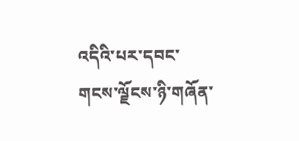འདིའི་པར་དབང་གངས་ལྗོངས་ཉི་གཞོན་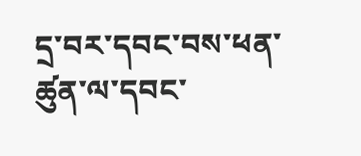དྲ་བར་དབང་བས་ཕན་ཚུན་ལ་དབང་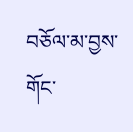བཅོལ་མ་བྱས་གོང་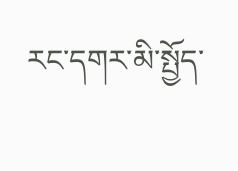རང་དགར་མི་སྤྱོད་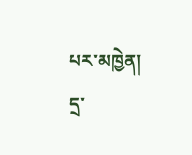པར་མཁྱེན།
དྲ་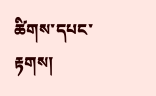ཚིགས་དཔང་རྟགས།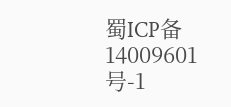蜀ICP备14009601号-1